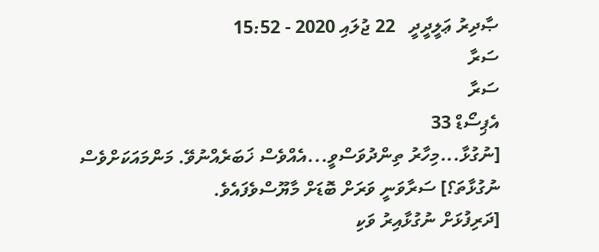ޞާދިރު ޢަލީދީދީ   22 ޖުލައި 2020 - 15:52
ސަރާ
ސަރާ
އެޕިސޯޑް 33
[ނުގުޅާ...މިހާރު ތިންދުވަސްވީ...އެއްވެސް ޚަބަރެއްނުވޭ. މަންމައަކަށްވެސް ނުގުޅާތަ؟] ސަރާވަނީ ވަރަށް ބޮޑަށް މާޔޫސްވެފައެވެ.
[ދަރިފުޅަށް ނުގުޅާއިރު ވަކި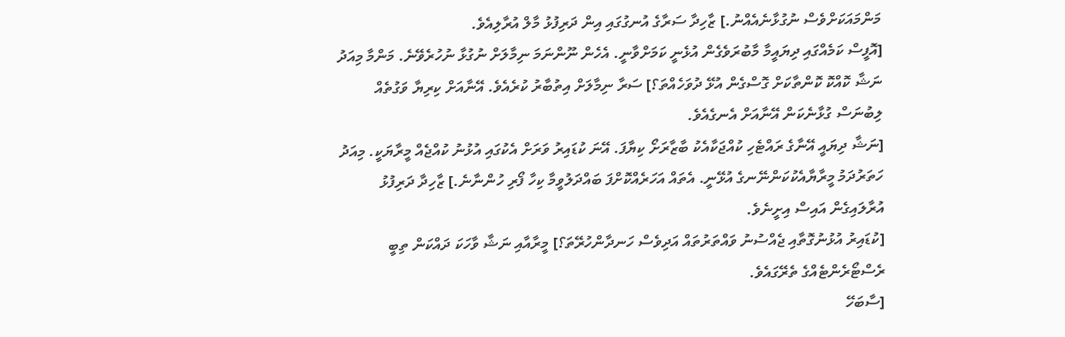މަންމައަކަށްވެސް ނުގުޅާނެއެއްނު.] ޒާހިދާ ސަރާގެ އުނގުގައި އިން ދަރިފުޅު މާލް އުރާލިއެވެ.
[އޮފީސް ކަމެއްގައި ދިޔައީމާ މާބުރަވެގެން އުޅެނީ ކަމަށްވާނީ. އެހެން ނޫންނަމަ ނިމާލަށް ނުގުޅާ ނުހުރެވޭނެ. މަންމާ މިއަދު ނަޝާ ކޮއްކޮ ކޮންތާކަށް ގޮސްގެން އުޅޭ ދުވަހެއްތަ؟] ސަރާ ނިމާލަށް އިތުބާރު ކުރެއެވެ. އޭނާއަށް ކިރިޔާ ވަގުތެއް ލިބުނަސް ގުޅާނެކަން އޭނާއަށް އެނގެއެވެ.
[ނަޝާ ދިޔައީ އޭނާގެ ރައްޓެހި ކުއްޖަކާއެކު ބާޒާރަށޯ ކިޔާފަ. އޭނަ ކުޑައިރު ވަރަށް އެކުގައި އުޅުނު ކުއްޖެއް މީރާޔަކީ. މިއަދު ހަތަރުދަމު މީރާޔާއެކުކަންނޭނގެ އުޅޭނީ. އެތައް އަހަރެއްކޮށްފަ ބައްދަލުވީމާ ކިހާ ފޯރި ހުންނާނެ.] ޒާހިދާ ދަރިފުޅު އުރާލައިގެން އައިސް އިށީނެވެ.
[ކުޑައިރު އުޅުނުގޮތާއި ޖެއްސުނު ވައްތަރުތައް އަދިވެސް ހަނދާންހުރޭތަ؟] މީރާއާއި ނަޝާ ވާހަކަ ދައްކަން ތިބީ ރެސްޓޯރެންޓެއްގެ ތެރޭގައެވެ.
[ސާބަހޭ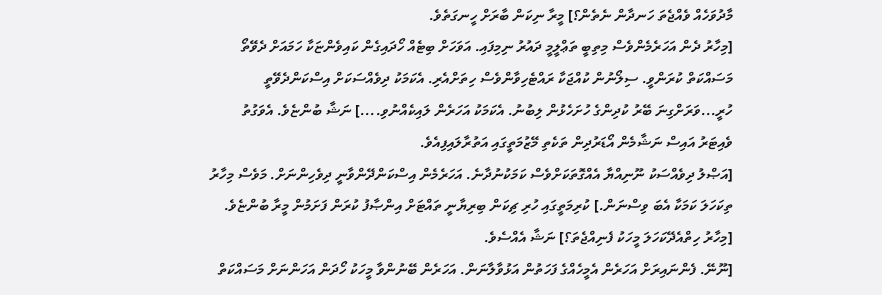މާދުވަހެއް ވެއްޖެތަ ހަނދާން ނެތެން؟] މީރާ ނިކަން ބާރަށް ހީނގަތެވެ.
[މިހާރު ދެން އަހަރެމެންވެސް މިތިބީ ތަޢްލީމީ ދައުރު ނިމިފައި. އަވަހަށް ބިޓެއް ހޯދައިގެން ކައިވެންޏަކާ ހަމައަށް ދެވޭތޯ މަސައްކަތް ކުރަންވީ. ސިލޯނުން ކުއްޖަކާ ރައްޓެހިވާންވެސް ހިތަށްއެރި. އެކަމަކު ދިވެއްސަކަށް އިސްކަންދެވޭތީ ހުރީ...ވަރަށްގިނަ ބޭރު ކުދިންގެ ހުށަހެޅުން ލިބުނު. އެކަމަކު އަހަރެން ލައިކެއްނުވި....] ނަޝާ ބުންޏެވެ. އެވަގުތު ވެއިޓަރު އައިސް ނަޝާމެން އޯޑަރުދިން ތަކެތި މޭޒުމަތީގައި އަތުރާލައިފިއެވެ.
[އަޞްލު ދިވެއްސަކު ނޫނިއްޔާ އެއްގޮތަކަށްވެސް ކަމަކުނުދާނެ. އަހަރެމެން އިސްކަންދޭންވާނީ ދިވެހިންނަށް. މަވެސް މިހާރު ތިކަހަލަ ކަމަކާ އެބަ ވިސްނަން.] ކުރިމަތީގައި ހުރި ޗިކަން ބިރިޔާނީ ތައްޓަށް އިންޞާފު ކުރަން ފަށަމުން މީރާ ބުންޏެވެ.
[މިހާރު ހިތްއެދޭކަހަލަ މީހަކު ފެނިއްޖެތަ؟] ނަޝާ އެއްސެވެ.
[ނޫނޭ. ފެންނައިރަށް އަހަރެން އެމީހެއްގެ ފަހަތުން އަޅުވާލާނަން. އަހަރެން ބޭނުންވާ މީހަކު ހޯދަން އަހަންނަށް މަސައްކަތް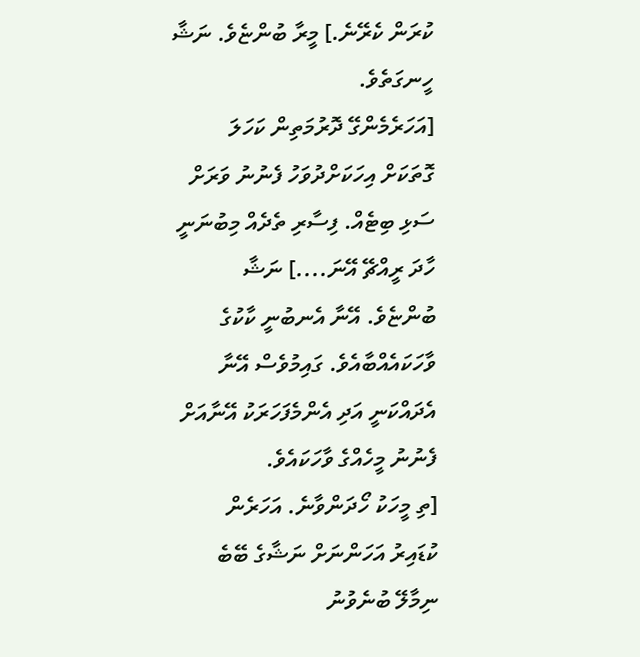ކުރަން ކެރޭނެ.] މީރާ ބުންޏެވެ. ނަޝާ ހީނގަތެވެ.
[އަހަރެމެންގޭ ދޮރުމަތިން ކަހަލަ ގޮތަކަށް އިހަކަށްދުވަހު ފެނުނު ވަރަށް ސަޅި ބިޓެއް. ފިސާރި ތެދެއް މިބުނަނީ ހާދަ ރީއްޗޭ އޭނަ....] ނަޝާ ބުންޏެވެ. އޭނާ އެނބުނީ ކާކުގެ ވާހަކައެއްބާއެވެ. ގައިމުވެސް އޭނާ އެދައްކަނީ އަދި އެންމެފަހަރަކު އޭނާއަށް ފެނުނު މީހެއްގެ ވާހަކައެވެ.
[ތި މީހަކު ހޯދަންވާނެ. އަހަރެން ކުޑައިރު އަހަންނަށް ނަޝާގެ ބޭބެ ނިމާލޭ ބުނެވުނު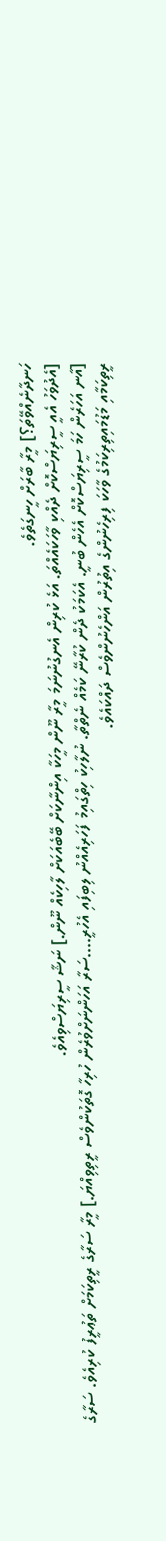ހަނދާނެއްވޭތަ؟] މީރާ ބާރަށް ހީނގަތެވެ.
[އެދުވަހު އެއީ ސީރިޔަސްކޮށް ދެއްކި ވާހަކައެއްތަ. އަޅެ ކުރިން އެނގުނުނަމަ މީރާ ނޫން މީހަކާ އިންނާކަށް ބޭބެއަކަށް ލާހިކެއް ނޫން.] ނަޝާ ސީރިޔަސްވިއެވެ.
[އާނ އަހަރެން ހަމަ ސީރިޔަސްކޮށް އެހެން ބުނީ. އެކަމަކު ދެން ކުރާނޭ ކަމެއް ނެތްތާ. ނުލާހިކު ހިތްގައިމު ފަހަރިއެއްނު ލިބިފައި އެހުރީ....ސަރާ އަހަންނަށްވުރެން ހުރިހާ ގޮތަކުންވެސް ރީތިވިއްޔަ.] މީރާ ސަރާގެ ރީތިކަމަށް ތަޢުރީފު ކުރިއެވެ. ސަރާގެ ރީތިކަމާއި މަޑުމައިތިރިކަމުގެ ވާހަކަ ފިރިހެނުންގެ އިތުރުން އަންހެނުންވެސް ދައްކައެވެ.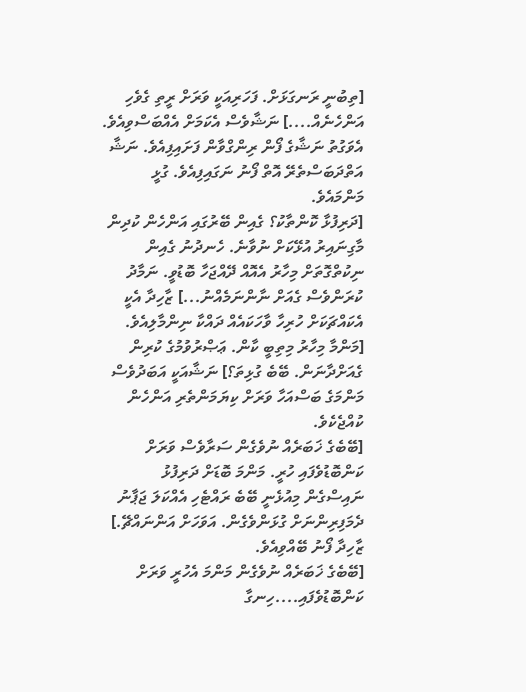[ތިބުނީ ރަނގަޅަށް. ފަހަރިއަކީ ވަރަށް ރީތި ގެވެހި އަންހެނެއް....] ނަޝާވެސް އެކަމަށް އެއްބަސްވިއެވެ. އެވަގުތު ނަޝާގެ ފޯން ރިންގްވާން ފަށައިފިއެވެ. ނަޝާ އަތްދަބަސްތެރޭ އޮތް ފޯނު ނަގައިފިއެވެ. ގުޅީ މަންމައެވެ.
[ދަރިފުޅާ ކޮންތާކު؟ ގެއިން ބޭރުގައި އަންހެން ކުދިން މާގިނައިރު އުޅޭކަށް ނުވާނެ. ހެނދުނު ގެއިން ނިކުތްގޮތަށް މިހާރު އެއޮއް ދޭއްޖަހާ ބޮޑުވީ. ނަމާދު ކުރަންވެސް ގެއަށް ނާންނަމެއްނު...] ޒާހިދާ އެކީ އެކައްޗަކަށް ހުރިހާ ވާހަކައެއް ދައްކާ ނިންމާލިއެވެ.
[މަންމާ މިހާރު މިތިބީ ކާން. ޢަޞްރުވުމުގެ ކުރިން ގެއަށްދާނަން. ބޭބެ ގުޅިތަ؟] ނަޝާއަކީ އަބަދުވެސް މަންމަގެ ބަސްއަހާ ވަރަށް ކިޔަމަންތެރި އަންހެން ކުއްޖެކެވެ.
[ބޭބެގެ ޚަބަރެއް ނުވެގެން ސަރާވެސް ވަރަށް ކަންބޮޑުވެފައި ހުރީ. މަންމަ ބޮޑަށް ދަރިފުޅު ނައިސްގެން މިއުޅެނީ ބޭބެ ރައްޓެހި އެއްކަލަ ޖަޕާނު ދެމަފިރިންނަށް ގުޅަންވެގެން. އަވަހަށް އަންނައްޗޭ.] ޒާހިދާ ފޯނު ބޭއްވިއެވެ.
[ބޭބެގެ ޚަބަރެއް ނުވެގެން މަންމަ އެހުރީ ވަރަށް ކަންބޮޑުވެފައި....ހިނގާ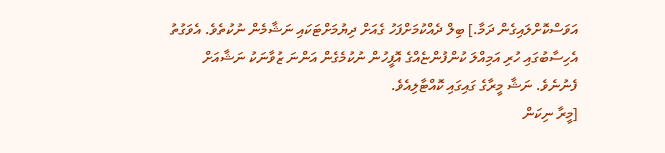އަވަސްކޮށްލައިގެން ދަމާ.] ބިލް ދެއްކުމަށްފަހު ގެއަށް ދިޔުމަށްޓަކައި ނަޝާމެން ނުކުތެވެ. އެވަގުތު އެހިސާބުގައި ހުރި އަމިއްލަ ކުންފުންޏެއްގެ އޮފީހުން ނުކުމެގެން އަންނަ ޒުވާނަކު ނަޝާއަށް ފެނުނެވެ. ނަޝާ މީރާގެ ގައިގައި ކޮއްޓާލިއެވެ.
[މީރާ ނިކަން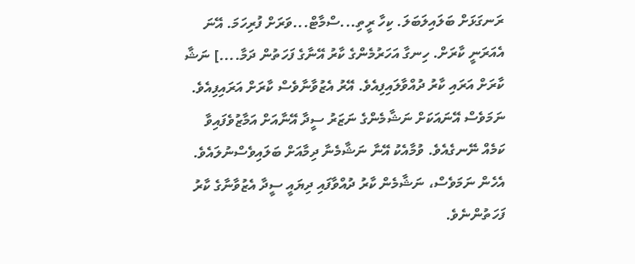ރަނގަޅަށް ބަލައިލަބަލަ. ކިހާ ރީތި...ސްމާޓް...ވަރަށް ފުރިހަމަ. އޭނަ އެއަރަނީ ކާރަށް. ހިނގާ އަހަރުމެންގެ ކާރު އޭނާގެ ފަހަތުން ދަމާ....] ނަޝާ ކާރަށް އަރައި ކާރު ދުއްވާލައިފިއެވެ. އޭރު އެޒުވާނާވެސް ކާރަށް އަރައިފިއެވެ. ނަމަވެސް އޭނައަކަށް ނަޝާމެންގެ ނަޒަރު ސީދާ އޭނާއަށް އަމާޒުވެފައިވާ ކަމެއް ނޭނގެއެވެ. ވުމާއެކު އޭނާ ނަޝާމެނާ ދިމާއަށް ބަލައިވެސްނުލައެވެ. އެހެން ނަމަވެސް، ނަޝާމެން ކާރު ދުއްވާފައި ދިޔައީ ސީދާ އެޒުވާނާގެ ކާރު ފަހަތުންނެވެ.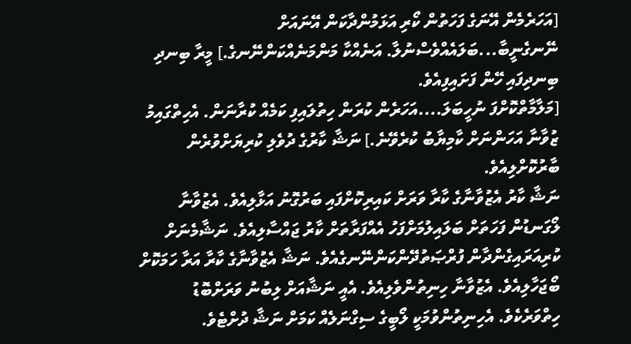[އަހަރެމެން އޭނަގެ ފަހަތުން ކޯރި އަޅަމުންދާކަން އޭނައަށް ނޭނގެނީބާ...ބަލައެއްވެސްނުލާ. އަނެއްކާ މަންމަނެއްކަންނޭނގެ.] މީރާ ބިނދި ބިނދިފައި ހޭން ފަށައިފިއެވެ.
[މަލާމާތްކޮށްފަ ނުހީބަލަ....އަހަރެން ކުރަން ހިތުލައިފި ކަމެއް ކުރާނަން. އެހިތްގައިމު ޒުވާނާ އަހަންނަށް ކާމިޔާބު ކުރެވޭނެ.] ނަޝާ ކާރުގެ ދުވެލި ކުރިޔަށްވުރެން ބާރުކޮށްލިއެވެ.
ނަޝާ ކާރު އެޒުވާނާގެ ކާރާ ވަރަށް ކައިރިކޮށްފައި ބަރުގޮނު އަޅާލިއެވެ. އެޒުވާނާ ލޯގަނޑުން ފަހަތަށް ބަލައިލުމަށްފަހު އެއްފަރާތަށް ކާރު ޖައްސާލިއެވެ. ނަޝާމެނަށް ކުރިއަރައިގެންދާން ފުރްޞަތުދޭންކަންނޭނގެއެވެ. ނަޝާ އެޒުވާނާގެ ކާރާ އަރާ ހަމަކޮށް ބޯޖަހާލިއެވެ. އެޒުވާނާ ހިނިތުންވެލިއެވެ. އެއީ ނަޝާއަށް ލިބުނު ވަރަށްބޮޑު ހިތްވަރެކެވެ. އެހިނިތުންވުމަކީ ލޯބީގެ ސިގްނަލެއް ކަމަށް ނަޝާ ދުށްޓެވެ.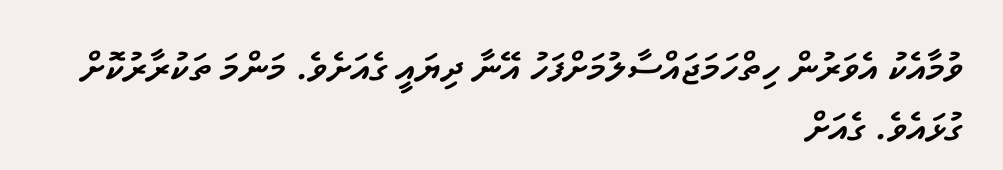ވުމާއެކު އެވަރުން ހިތްހަމަޖައްސާލުމަށްފަހު އޭނާ ދިޔައީ ގެއަށެވެ. މަންމަ ތަކުރާރުކޮށް ގުޅައެވެ. ގެއަށް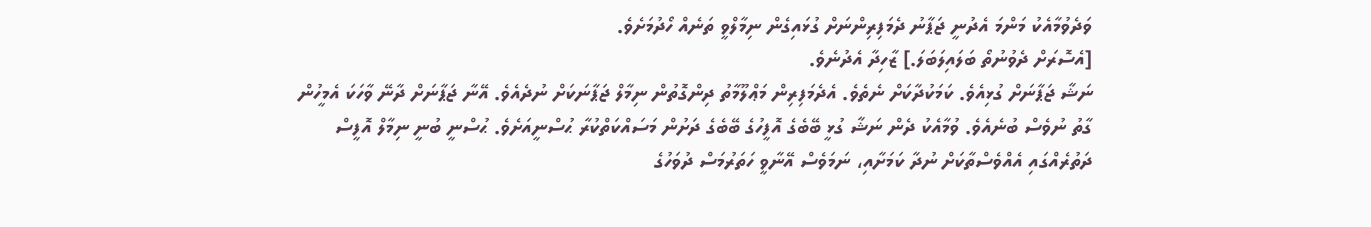ވަދެވުމާއެކު މަންމަ އެދުނީ ޖަޕާނު ދެމަފިރިންނަށް ގުޅައިގެން ނިމާލްވީ ތަނެއް ހޯދުމަށެވެ.
[އެސޮރަށް ދެވުނުތޯ ބަލައިލަބަލަ.] ޒާހިދާ އެދުނެވެ.
ނަޝާ ޖަޕާނަށް ގުޅިއެވެ. ކަމަކުދާކަށް ނެތެވެ. އެދެމަފިރިން މަޢްލޫމާތު ދިންގޮތުން ނިމާލް ޖަޕާނަކަށް ނުދެއެވެ. އޭނާ ޖަޕާނަށް ދާނޭ ވާހަކަ އެމީހުން ގާތު ނުވެސް ބުނެއެވެ. ވުމާއެކު ދެން ނަޝާ ގުޅީ ބޭބެގެ އޮފީހުގެ ބޭބެގެ ދަށުން މަސައްކަތްކުރާ ޙުސްނީއަށެވެ. ޙުސްނީ ބުނީ ނިމާލް އޮފީސް ދަތުރެއްގައި އެއްވެސްތާކަށް ނުދާ ކަމަށާއި، ނަމަވެސް އޭނާވީ ހަތަރުމަސް ދުވަހުގެ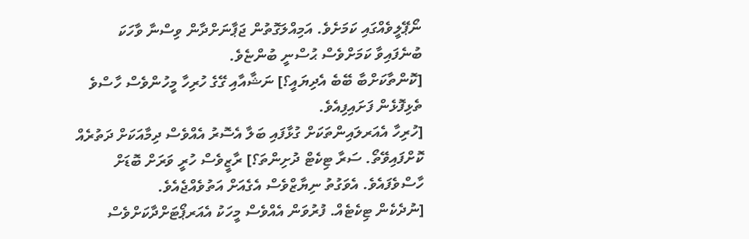ނޯޕޭލީވެއްގައި ކަމަށެވެ. އަމިއްލަގޮތުން ޖަޕާނަށްދާން ވިސްނާ ވާހަކަ ބުނެފައިވާ ކަމަށްވެސް ޙުސްނީ ބުންޏެވެ.
[ކޮންތާކަށްބާ ބޭބެ އެދިޔައީ؟] ނަޝާއާއި ގޭގެ ހުރިހާ މީހުންވެސް ހާސްވެ ތެޅިފޮޅެން ފަށައިފިއެވެ.
[ހުރިހާ އެއަރލައިންތަކަށް ގުޅާފައި ބަލާ އެސޮރު އެއްވެސް ދިމާއަކަށް ދަތުރެއް ކޮށްފައިވޭތޯ. ސަރާ ޓިކެޓް ދުށިންތަ؟] ރާޒީވެސް ހުރީ ވަރަށް ބޮޑަށް ހާސްވެފައެވެ. އެވަގުތު ނިޔާޒްވެސް އެގެއަށް އަތުވެއްޖެއެވެ.
[ނުދެކެން ޓިކެޓެއް. ފުރުވަން އެއްވެސް މީހަކު އެއަރޕޯޓަށްދާކަށްވެސް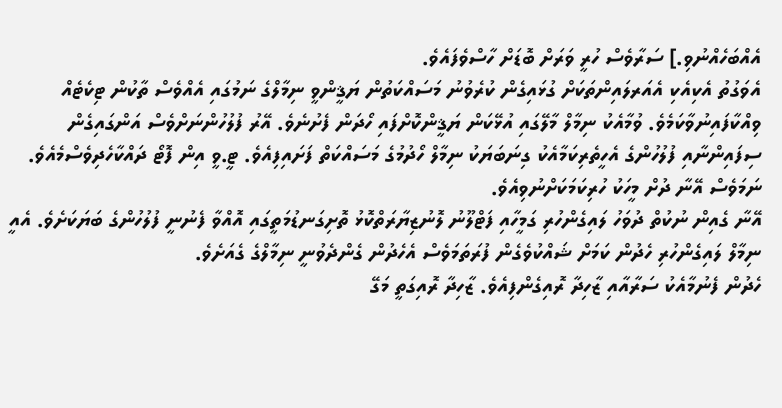އެއްބަހެއްނުވި.] ސަރާވެސް ހުރީ ވަރަށް ބޮޑަށް ހާސްވެފައެވެ.
އެވަގުތު އެކިއެކި އެއަރލައިންތަކަށް ގުޅައިގެން ކުރެވުނު މަސައްކަތުން ޔަޤީންވީ ނިމާލްގެ ނަމުގައި އެއްވެސް ތާކުން ޓިކެޓެއް ވިއްކާފައިނުވާކަމެވެ. ވުމާއެކު ނިމާލް މާލޭގައި އުޅޭކަން ޔަޤީންކޮށްފައި ހޯދަން ފެށުނެވެ. އޭރު ފުލުހުންނަށްވެސް އަންގައިގެން ސިފައިންނާއި ފުލުހުންގެ އެހީތެރިކަމާއެކު ގިނަބަޔަކު ނިމާލް ހޯދުމުގެ މަސައްކަތް ފަށައިފިއެވެ. ޓީ.ވީ އިން ފޮޓޯ ދައްކާހެދިވެސްމެއެވެ. ނަމަވެސް އޭނާ ދުށް މީހަކު ހުރިކަމަކަށްނުވިއެވެ.
އޭނާ ގެއިން ނުކުތް ދުވަހު ލައިގެންހުރި ގަމީހާއި ފަޓްލޫނު ލޮނުޒިޔާރަތްކޮޅު ތޮށިގަނޑުމަތީގައި އޮއްވާ ފެނުނީ ފުލުހުންގެ ބަޔަކަށެވެ. އެއީ ނިމާލް ލައިގެންހުރި ހެދުން ކަމަށް ޝައްކުވެގެން ފުރަތަމަވެސް އެހެދުން ގެންދެވުނީ ނިމާލްގެ ގެއަށެވެ.
ހެދުން ފެނުމާއެކު ސަރާއާއި ޒާހިދާ ރޮއިގެންފިއެވެ. ޒާހިދާ ރޮއިގަތީ މަގޭ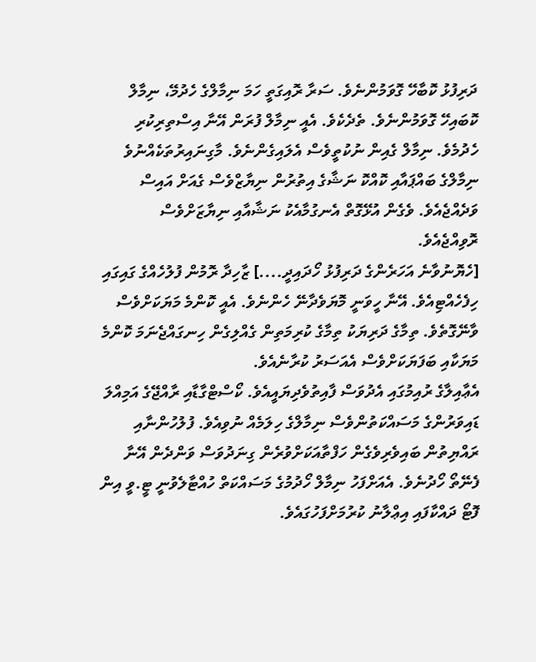ދަރިފުޅު ކޮބާހޭ ގޮވަމުންނެވެ. ސަރާ ރޮއިގަތީ ހަމަ ނިމާލްގެ ހެދުމޭ، ނިމާލް ކޮބައިހޭ ގޮވަމުންނެވެ. ތެދެކެވެ. އެއީ ނިމާލް ފުރަން އޭނާ އިސްތިރިކުރި ހެދުމެވެ. ނިމާލް ގެއިން ނުކުތީވެސް އެލައިގެންނެވެ. މާގިނައިރުތަކެއްނުވެ ނިމާލްގެ ބައްޕައާއި ކޮއްކޮ ނަޝާގެ އިތުރުން ނިޔާޒްވެސް ގެއަށް އައިސް ވަދެއްޖެއެވެ. ވެގެން އުޅޭގޮތް އެނގުމާއެކު ނަޝާއާއި ނިޔާޒަށްވެސް ރޮވިއްޖެއެވެ.
[ހެޔޮނުވާނެ އަހަރެންގެ ދަރިފުޅު ހޯދައިދީ....] ޒާހިދާ ރޮމުން ފުލުހެއްގެ ގައިގައި ހިފެހެއްޓިއެވެ. އޭނާ ހީވަނީ މޮޔަވެދާނޭ ހެންނެވެ. އެއީ ކޮންމެ މަޔަކަށްވެސް ވާނޭގޮތެވެ. ތިމާގެ ދަރިޔަކު ތިމާގެ ކުރިމަތިން ގެއްލިގެން ހިނގައްޖެނަމަ ކޮންމެ މަޔަކާއި ބަފަޔަކަށްވެސް އެއަސަރު ކުރާނެއެވެ.
އެޢާއިލާގެ ރުއިމުގައި އެދުވަސް ފާއިތުވެދިޔައީއެވެ. ކޯސްޓްގާޑާއި ރާއްޖޭގެ އަމިއްލަ ޑައިވަރުންގެ މަސައްކަތުންވެސް ނިމާލްގެ ހިލަމެއް ނުވިއެވެ. ފުލުހުންނާއި ރައްޔިތުން ބައިވެރިވެގެން ހަފްތާއަކަށްވުރެން ގިނަދުވަސް ވަންދެން އޭނާ ފެނޭތޯ ހޯދުނެވެ. އެއަށްފަހު ނިމާލް ހޯދުމުގެ މަސައްކަތް ހުއްޓާލެވުނީ ޓީ.ވީ އިން ފޮޓޯ ދައްކާފައި އިޢްލާނު ކުރުމަށްފަހުގައެވެ.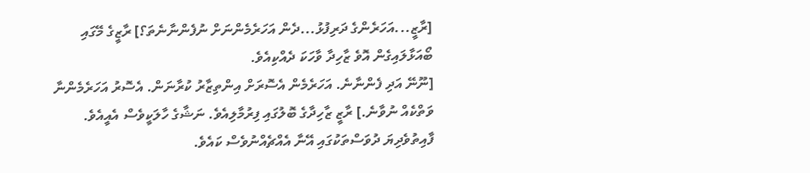[ރާޒީ...އަހަރެންގެ ދަރިފުޅު...ދެން އަހަރެމެންނަށް ނުފެންނާނެތަ؟] ރާޒީގެ މޭގައި ބޯއަޅާލައިގެން އޮވެ ޒާހިދާ ވާހަކަ ދެއްކިއެވެ.
[ނޫނޭ އަދި ފެންނާނެ. އަހަރެމެން އެސޮރަށް އިންތިޒާރު ކުރާނަން. އެސޮރު އަހަރެމެންނާ ވަތްކެއް ނުވާނެ.] ރާޒީ ޒާހިދާގެ ބޮލުގައި ފިރުމާލިއެވެ. ނަޝާގެ ހާލަކީވެސް އެއީއެވެ. ފާއިތުވެދިޔަ ދުވަސްތަކުގައި އޭނާ އެއްޗެއްނުވެސް ކައެވެ.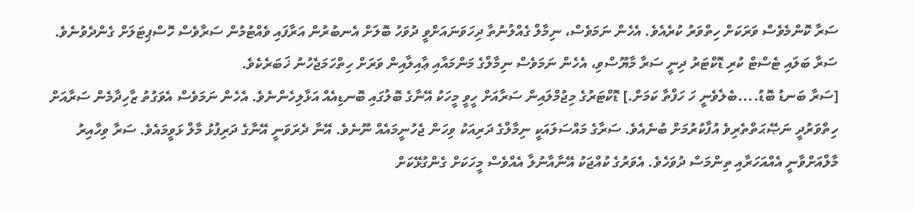ސަރާ ކޮންމެވެސް ވަރަކަށް ހިތްވަރު ކުރެއެވެ. އެހެން ނަމަވެސް، ނިމާލް ގެއްލުނުތާ ދިހަވަނައަށްވީ ދުވަހު ބޮލަށް އެނބުރުން އަރާފައި ވެއްޓުމުން ސަރާވެސް ހޮސްޕިޓަލަށް ގެންދެވުނެވެ. ސަރާ ބަލައި ޓެސްޓް ކުރި ޑޮކްޓަރު ދިނީ ސަރާ މާޔޫސްވި، އެހެން ނަމަވެސް ނިމާލްގެ މަންމައާއި ޢާއިލާއިން ވަރަށް ހިތްހަމަޖެހުނު ޚަބަރެކެވެ.
[ސަރާ ބަނޑު ބޮޑު....ބެލެވެނީ ހަ ހަފްތާ ކަމަށް.] ޑޮކްޓަރުގެ މިޖުމްލައިން ސަރާއަށް ހީވީ މީހަކު އޭނާގެ ބޮލުގައި ބޮނޑިއެއް އަޅާލިހެންނެވެ. އެހެން ނަމަވެސް އެވަގުތު ޒާހިދާމެން ސަރާއަށް ހިތްވަރުދީ ނަޞޭޙަތްތެރިވެ އުފާކުރުމަށް ބުނެއެވެ. ސަރާގެ މައްސަލައަކީ ނިމާލްގެ ދަރިއަކު ވިހަން ޖެހުނީމައެއް ނޫނެވެ. އޭނާ ދެރަވަނީ އޭނާގެ ދަރިފުޅު މާލް ޅަވީމައެވެ. ސަރާ ވިހާއިރު މާލްއަށްވާނީ އެއްއަހަރާއި ތިންމަސް ދުވަހެވެ. އެވަރުގެ ކުއްޖަކު އޭނާއާނުލާ އެއްވެސް މީހަކަށް ގެންގުޅޭކަށް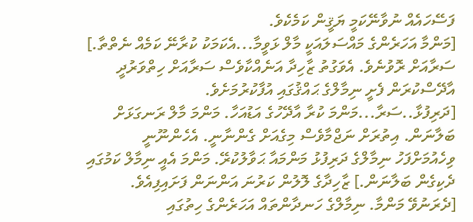ފަސޭހައެއް ނުވާނޭކަމީ ޔަޤީން ކަމެކެވެ.
[މަންމާ އަހަރެންގެ މައްސަލައަކީ މާލް ޅަވީމާ...އެކަމަކު ކުރާނޭ ކަމެއް ނެތްތާ.] ސަރާއަށް ރޮވުނެވެ. އެވަގުތު ޒާހިދާ އަނެއްކާވެސް ސަރާއަށް ހިތްވަރުދީ އާދޭސްކުރަން ފެށީ ނިމާލްގެ ޙައްޤުގައި އުފާކުރުމަށެވެ.
[ދަރިފުޅާ..ސަރާ...މަންމަ ކުރާ އާދޭހުގެ އަޑުއަހާ. މަންމަ މާލް ރަނގަޅަށް ބަލާނަން. އިތުރަށް ނަޖްމާވެސް މިގެއަށް ގެންނާނީ. އެހެންނޫނީ ވިހެއުމަށްފަހު ނިމާލްގެ ދަރިފުޅު މަންމައާ ޙަވާލުކުރޭ. މަންމަ އެއީ ނިމާލް ކަމުގައި ދެކިގެން ބަލާނަން.] ޒާހިދާގެ ލޮލުން ކަރުނަ އަންނަން ފަށައިފިއެވެ.
[ދެރަނުވޭ މަންމާ. ނިމާލްގެ ހަނދާންތައް އަހަރެންގެ ހިތުގައި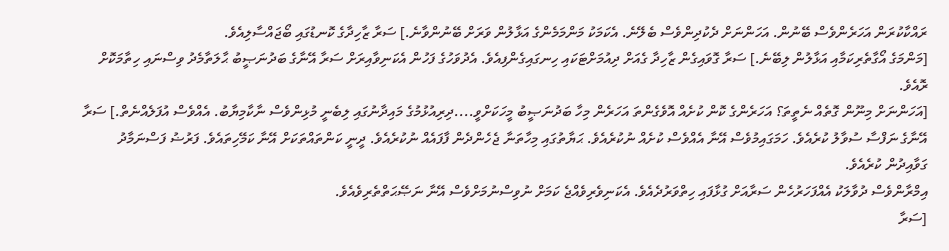ރައްކާކުރަން އަހަރެންވެސް ބޭނުން. އަހަންނަށް ދެކުދިންވެސް ބެލޭނެ. އެކަމަކު މަންމަމެންގެ އަޅާލުން ވަރަށް ބޭނުންވާނެ.] ސަރާ ޒާހިދާގެ ކޮނޑުގައި ބޯޖައްސާލިއެވެ.
[މަންމަގެ އޯގާތެރިކަމާއި އަޅާލުން ލިބޭނެ.] ސަރާ ގޮވައިގެން ޒާހިދާ ގެއަށް ދިއުމަށްޓަކައި ހިނގައިގެންފިއެވެ. އެދުވަހުގެ ފަހުން އެކަނިވާއިރަށް ސަރާ އޭނާގެ ބަދުނަޞީބު ޙާލަތާމެދު ވިސްނައި ހިތާމަކޮށް ރޮއެވެ.
[އަހަންނަށް މިނޫން ގޮތެއް ނެތީތަ؟ އަހަރެންގެ ކޮން ކުށެއް އޮވެގެންތަ އަހަރެން މިހާ ބަދުނަޞީބު މީހަކަށްވީ....ދިރިއުޅުމުގެ މައިދާނުގައި ލިބެނީ މުޅިންވެސް ނާކާމިޔާބު. އެއްވެސް އުފަލެއްނެތް.] ސަރާ އޭނާގެ ނަފްސާ ސުވާލު ކުރެއެވެ. ހަމަގައިމުވެސް އޭނާ އެއްވެސް ކުށެއް ނުކުރެއެވެ. ޙަޔާތުގައި މިހާތަނާ ޖެހެންދެން ފާފައެއް ނުކުރެއެވެ. ދީނީ ކަންތައްތަކަށް އޭނާ ކަމޭހިތައެވެ. ފަރުޟު ފަސްނަމާދު ގަވާއިދުން ކުރެއެވެ.
އިމްރާންވެސް ދުވާލަކު އެއްފަހަރުހެން ސަރާއަށް ގުޅާފައި ހިތްވަރުދެއެވެ. އެކަނިވެރިވެއްޖެ ކަމަށް ނުވިސްނުމަށްވެސް އޭނާ ނަޞޭޙަތްތެރިވެއެވެ.
[ސަރާ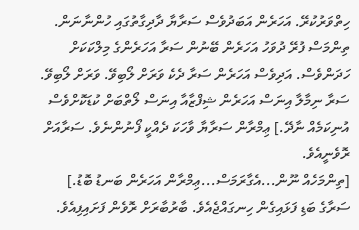ހިތްވަރުކުރޭ. އަހަރެން އަބަދުވެސް ސަރާޔާ ދާދިގާތުގައި ހުންނާނަން. ތިންމަސް ފުރޭ ދުވަހު އަހަރެން ބޭނުން ސަރާ އަހަރެންގެ މިލްކަކަށް ހަދަންވެސް. އަދިވެސް އަހަރެން ސަރާ ދެކެ ވަރަށް ލޯބިވޭ. ވަރަށް ލޯބިވޭ. ސަރާ ނިމާލާ އިނަސް އަހަރެން ޝިފްޒާއާ އިނަސް ލޯތްބަށް ކުޑަކޮށްވެސް އުނިކަމެއް ނާދޭ.] ޢިމްރާން ސަރާޔާ ވާހަކަ ދެއްކީ ފޯނުންނެވެ. ސަރާއަށް ރޮވެނީއެވެ.
[ތިންމަހެއް ނޫން...އެގާރަމަސް...ޢިމްރާން އަހަރެން ބަނޑު ބޮޑު.] ސަރާގެ ބަޑި ފަޅައިގެން ހިނގައްޖެއެވެ. ބާރުބާރަށް ރޮވެން ފަށައިފިއެވެ.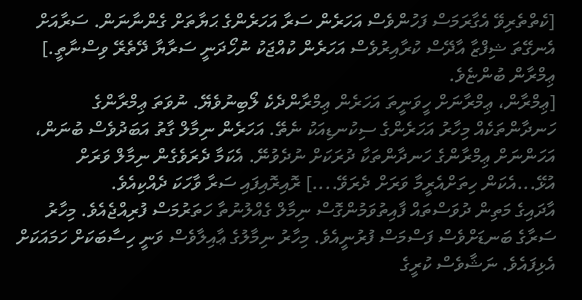[ކެތްތެރިވޭ އެގާރަމަސް ފަހުންވެސް އަހަރެން ސަރާ އަހަރެންގެ ޙަޔާތަށް ގެންނާނަން. ސަރާއަށް އެނގޭތަ ޝިފްޒާ އާދޭސް ކުރާއިރުވެސް އަހަރެން ކުއްޖަކު ނުހޯދަނީ ސަރާޔާ ދޭތެރޭ ވިސްނާތީ.] ޢިމްރާން ބުންޏެވެ.
[ޢިމްރާން، ޢިމްރާނަށް ހީވަނީތަ އަހަރެން ޢިމްރާންދެކެ ލޯބިނުވެޔޭ. ނުވަތަ ޢިމްރާންގެ ހަނދާންތަކެއް މިހާރު އަހަރެންގެ ސިކުނޑިއަކު ނެތޭ. އަހަރެން ނިމާލް ގާތު އަބަދުވެސް ބުނަން، އަހަންނަށް ޢިމްރާންގެ ހަނދާންތަކާ ދުރަކަށް ނުދެވުނޭ. އެކަމާ ދެރަވެގެން ނިމާލް ވަރަށް އުޅޭ...އެކަން ހިތަށްއެރީމާ ވަރަށް ދެރަވޭ....] ރޮއިރޮއިފައި ސަރާ ވާހަކަ ދެއްކިއެވެ.
އާދައިގެ މަތިން ދުވަސްތައް ފާއިތުވަމުންގޮސް ނިމާލް ގެއްލުނުތާ ހަތަރުމަސް ފުރިއްޖެއެވެ. މިހާރު ސަރާގެ ބަނޑަށްވެސް ފަސްމަސް ފުރުނީއެވެ. މިހާރު ނިމާލުގެ ޢާއިލާވެސް ވަނީ ހިސާބަކަށް ހަމައަކަށް އެޅިފައެވެ. ނަޝާވެސް ކުރީގެ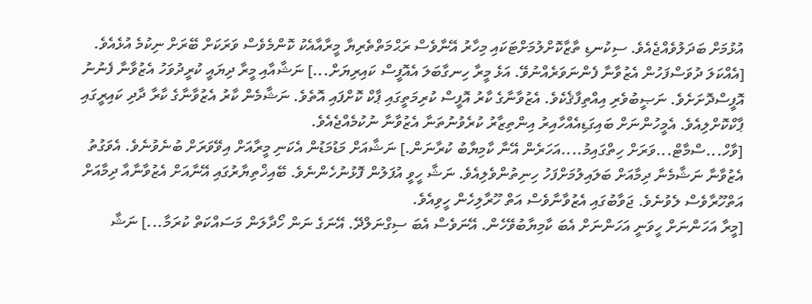އުޅުމަށް ބަދަލުވެއްޖެއެވެ. ސިކުނޑި ތާޒާކޮށްލުމަށްޓަކައި މިހާރު އޭނާވެސް ރަޙްމަތްތެރިޔާ މީރާއާއެކު ކޮންމެވެސް ވަރަކަށް ބޭރަށް ނިކުމެ އުޅެއެވެ.
[އެއްކަލަ ދުވަސްފަހުން އެޒުވާނާ ފެންނަވަރެއްނުވޭ. އަޅެ މީރާ ހިނގާބަލަ އެއޮފީސް ކައިރިޔަށް...] ނަޝާއާއި މީރާ ދިޔައީ ކުރީދުވަހު އެޒުވާނާ ފެނުނު އޮފީސްދޮށަށެވެ. ނަޞީބުވެރި އިއްތިފާޤެކެވެ. އެޒުވާނާގެ ކާރު އޮފީސް ކުރިމަތީގައި ޕާކް ކޮށްފައި އޮތެވެ. ނަޝާމެން ކާރު އެޒުވާނާގެ ކާރާ ދާދި ކައިރީގައި ޕާކްކޮށްލިއެވެ. އެމީހުންނަށް ބައިގަޑިއެއްހާއިރު އިންތިޒާރު ކުރެވުނުތަނާ އެޒުވާނާ ނުކުމެއްޖެއެވެ.
[ވާހް...ސްމާޓް...ވަރަށް ހިތްގައިމު....އަހަރެން އޭނާ ކާމިޔާބު ކުރާނަން.] ނަޝާއަށް މަޑުމަޑުން އެކަނި މީރާއަށް އިވޭވަރަށް ބުނެވުނެވެ. އެވަގުތު އެޒުވާނާ ނަޝާމެނާ ދިމާއަށް ބަލައިލުމަށްފަހު ހިނިތުންވެލިއެވެ. ނަޝާ ހީވީ އުފަލުން ފޮޅުނުހެންނެވެ. ބޭއިޚްތިޔާރުގައި އޭނާއަށް އެޒުވާނާއާ ދިމާއަށް އަތްހޫރާވެސް ލެވުނެވެ. ޖަވާބުގައި އެޒުވާނާވެސް އަތް ހޫރާލިހެން ހީވިއެވެ.
[މީރާ އަހަންނަށް ހީވަނީ އަހަންނަށް އެބަ ކާމިޔާބުވޭހެން. އޭނަވެސް އެބަ ސިގްނަލްދޭ. އޭނަގެ ނަން ހޯދާލަން މަސައްކަތް ކުރަމާ...] ނަޝާ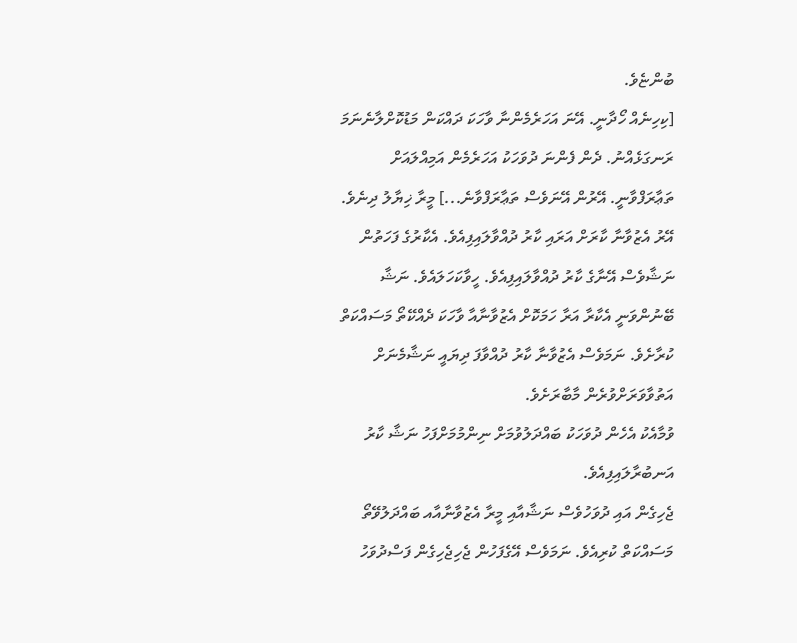ބުންޏެވެ.
[ކިހިނެއް ހޯދާނީ. އޭނަ އަހަރެމެންނާ ވާހަކަ ދައްކަން މަޑުކޮށްލާނެނަމަ ރަނގަޅެއްނު. ދެން ފެންނަ ދުވަހަކު އަހަރެމެން އަމިއްލައަށް ތަޢާރަފްވާނީ. އޭރުން އޭނަވެސް ތަޢާރަފްވާނެ...] މީރާ ޚިޔާލު ދިނެވެ. އޭރު އެޒުވާނާ ކާރަށް އަރައި ކާރު ދުއްވާލައިފިއެވެ. އެކާރުގެ ފަހަތުން ނަޝާވެސް އޭނާގެ ކާރު ދުއްވާލައިފިއެވެ. ހީވާކަހަލައެވެ. ނަޝާ ބޭނުންވަނީ އެކާރާ އަރާ ހަމަކޮށް އެޒުވާނާއާ ވާހަކަ ދެއްކޭތޯ މަސައްކަތް ކުރާށެވެ. ނަމަވެސް އެޒުވާނާ ކާރު ދުއްވާފަ ދިޔައީ ނަޝާމެނަށް އަތުވާވަރަށްވުރެން މާބާރަށެވެ.
ވުމާއެކު އެހެން ދުވަހަކު ބައްދަލުވުމަށް ނިންމުމަށްފަހު ނަޝާ ކާރު އަނބުރާލައިފިއެވެ.
ޖެހިގެން އައި ދުވަހުވެސް ނަޝާއާއި މީރާ އެޒުވާނާއާއ ބައްދަލުވޭތޯ މަސައްކަތް ކުރިއެވެ. ނަމަވެސް އޭގެފަހުން ޖެހިޖެހިގެން ފަސްދުވަހު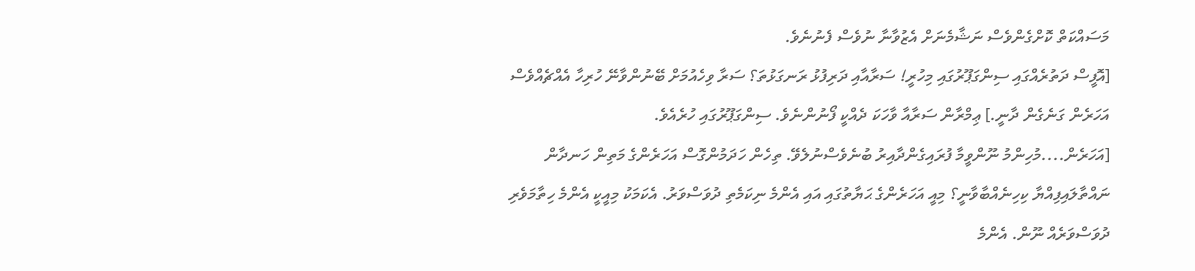މަސައްކަތް ކޮށްގެންވެސް ނަޝާމެނަށް އެޒުވާނާ ނުވެސް ފެނުނެވެ.
[އޮފީސް ދަތުރެއްގައި ސިންގަޕޫރުގައި މިހުރީ! ސަރާއާއި ދަރިފުޅު ރަނގަޅުތަ؟ ސަރާ ވިހެއުމަށް ބޭނުންވާނޭ ހުރިހާ އެއްޗެއްވެސް އަހަރެން ގަނެގެން ދާނީ.] ޢިމްރާން ސަރާއާ ވާހަކަ ދެއްކީ ފޯނުންނެވެ. ސިންގަޕޫރުގައި ހުރެއެވެ.
[އަހަރެން....މުހިންމު ނޫންވީމާ ފުރައިގެންދާއިރު ބުނެވެސްނުލެވޭ. ތިހެން ހަދަމުންގޮސް އަހަރެންގެ މަތިން ހަނދާން ނައްތާލައިފިއްޔާ ކިހިނެއްބާވާނީ؟ މިއީ އަހަރެންގެ ޙަޔާތުގައި އައި އެންމެ ނިކަމެތި ދުވަސްވަރު. އެކަމަކު މިއީކީ އެންމެ ހިތާމަވެރި ދުވަސްވަރެއް ނޫން. އެންމެ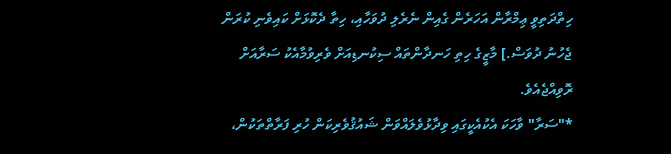ހިތްދަތިވީ ޢިމްރާން އަހަރެން ގެއިން ނެރެލި ދުވަހާއި، ހިތާ ދެކޮޅަށް ކައިވެނި ކުރަން ޖެހުނު ދުވަސް.] މާޒީގެ ހިތި ހަނދާންތައް ސިކުނޑިއަށް ވެރިވުމާއެކު ސަރާއަށް ރޮވިއްޖެއެވެ.
*"ސަރާ" ވާހަކަ އެކުއެކީގައި ވިދާޅުވެލައްވަން ޝައުޤުވެރިކަން ހުރި ފަރާތްތަކުން،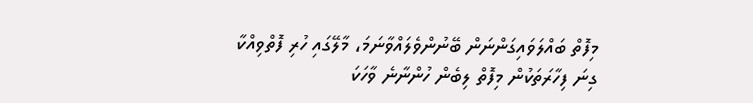މިފޮތް ބައްލަވައިގަންނަން ބޭނުންވެލައްވާނަމަ، މާލޭގައި ހުރި ފޮތްވިއްކާ ގިނަ ފިހާރަތަކުން މިފޮތް ލިބެން ހުންނާނެ ވާހަކަ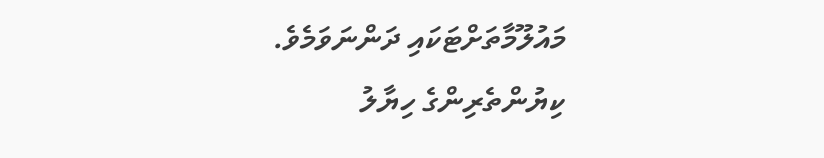މައުލޫމާތަށްޓަކައި ދަންނަވަމެވެ.
ކިޔުންތެރިންގެ ހިޔާލު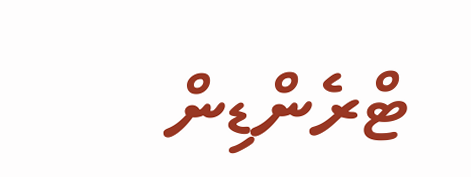ޓްރެންޑިން